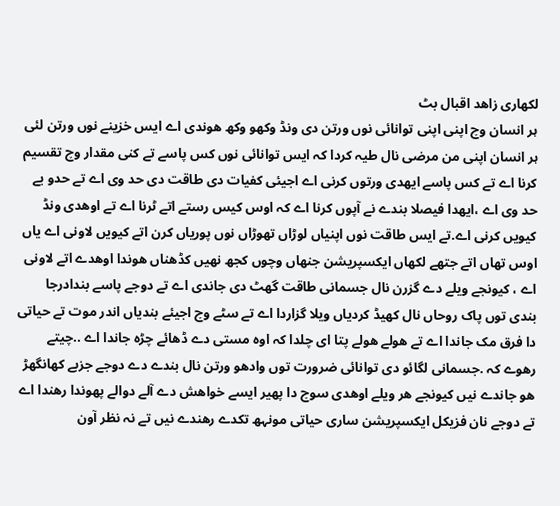لکھاری زاھد اقبال بٹ
ہر انسان وچ اپنی اپنی توانائی نوں ورتن دی ونڈ وکھو وکھ ھوندی اے ایس خزینے نوں ورتن لئی ہر انسان اپنی من مرضی نال طیہ کردا کہ ایس توانائی نوں کس پاسے تے کنی مقدار وچ تقسیم کرنا اے تے کس پاسے ایھدی ورتوں کرنی اے اجیئی کفیات دی طاقت دی حد وی اے تے حدو بے حد وی اے ،ایھدا فیصلا بندے نے آپوں کرنا اے کہ اوس کیس رستے اتے ٹرنا اے تے اوھدی ونڈ کیویں کرنی اے.تے ایس طاقت نوں اپنیاں لوڑاں تھوڑاں نوں پوریاں کرن اتے کیویں لاونی اے یاں اوس تھاں اتے جتھے لکھاں ایکسپریشن جنھاں وچوں کجھ نھیں کڈھناں ھوندا اوھدے اتے لاونی اے ، کیونجے ویلے دے گزرن نال جسمانی طاقت گھٹ دی جاندی اے تے دوجے پاسے بندادرجا بندی توں پاک روحاں نال کھیڈ کردیاں ویلا گزاردا اے تے سٹے وچ اجیئے بندیاں اندر موت تے حیاتی دا فرق مک جاندا اے تے ھولے ھولے پتا ای چلدا کہ اوہ مستی دے ڈھائے چڑہ جاندا اے ..چیتے رھوے کہ .جسمانی لگائو دی توانائی ضرورت توں وادھو ورتن نال بندے دے دوجے جزبے کھانگھڑ ھو جاندے نیں کیونجے ھر ویلے اوھدی سوچ دا پھیر ایسے خواھش دے آلے دوالے پھوندا رھندا اے تے دوجے نان فزیکل ایکسپریشن ساری حیاتی مونہھ تکدے رھندے نیں تے نہ نظر آون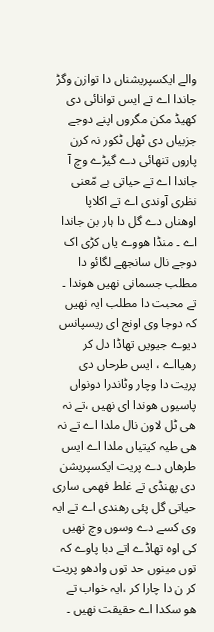والے ایکسپریشناں دا توازن وگڑ جاندا اے تے ایس توانائی دی کھیڈ مکن مگروں اپنے دوجے جزبیاں دی ٹھل ٹکور نہ کرن پاروں تنھائی دے گیڑے وچ آ جاندا اے تے حیاتی بے مّعنی نظری آوندی اے تے اکلاپا اوھناں دے گل دا ہار بن جاندا اے ۔ منڈا ھووے یاں کڑی اک دوجے نال سانجھے لگائو دا مطلب جسمانی نھیں ھوندا ۔ تے محبت دا مطلب ایہ نھیں کہ دوجا وی اونج ای ریسپانس دیوے جیویں تھاڈا دل کر رھیااے ، ایس طرحاں دی پریت دا وچار وٹاندرا دونواں پاسیوں ھوندا ای نھیں ،تے نہ ھی ٹل لاون نال ملدا اے تے نہ ھی طیہ کیتیاں ملدا اے ایس طرھاں دے پریت ایکسپریشن دی پھنڈی تے غلط فھمی ساری حیاتی گل پئی رھندی اے تے ایہ وی کسے دے وسوں وچ نھیں کی اوہ تھاڈے اتے دبا پاوے کہ توں مینوں حد توں وادھو پریت کر ن دا چارا کر ،ایہ خواب تے ھو سکدا اے حقیقت نھیں ۔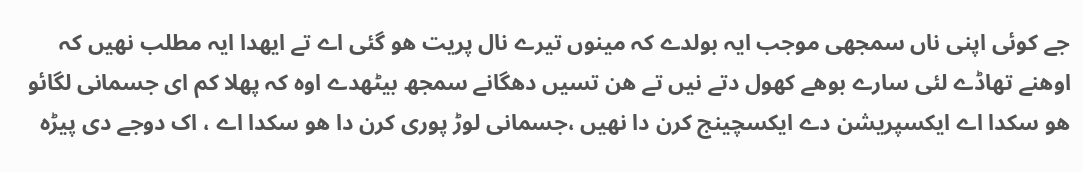جے کوئی اپنی ناں سمجھی موجب ایہ بولدے کہ مینوں تیرے نال پریت ھو گئی اے تے ایھدا ایہ مطلب نھیں کہ اوھنے تھاڈے لئی سارے بوھے کھول دتے نیں تے ھن تسیں دھگانے سمجھ بیٹھدے اوہ کہ پھلا کم ای جسمانی لگائو ھو سکدا اے ایکسپریشن دے ایکسچینج کرن دا نھیں ،جسمانی لوڑ پوری کرن دا ھو سکدا اے ، اک دوجے دی پیڑہ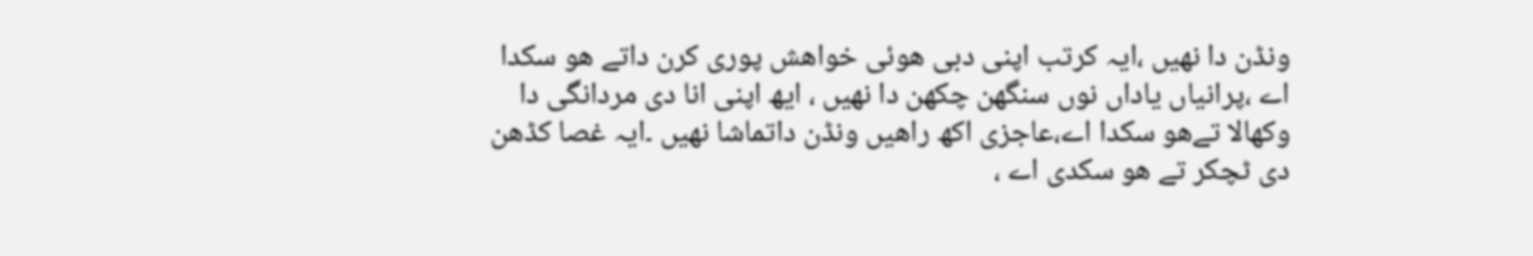ونڈن دا نھیں ،ایہ کرتب اپنی دبی ھوئی خواھش پوری کرن داتے ھو سکدا اے ،پرانیاں یاداں نوں سنگھن چکھن دا نھیں ، ایھ اپنی انا دی مردانگی دا وکھالا تےھو سکدا اے،عاجزی اکھ راھیں ونڈن داتماشا نھیں ۔ایہ غصا کڈھن دی ٹچکر تے ھو سکدی اے ،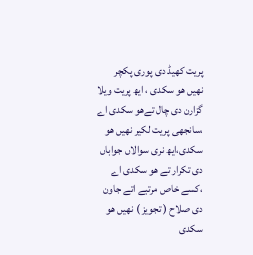پریت کھیڈ دی پوری پکچر نھیں ھو سکدی ، ایھ پریت ویلا گزارن دی چال تےھو سکدی اے ،سانجھی پریت لکیر نھیں ھو سکدی،ایھ نری سوالاں جواباں دی تکرار تے ھو سکدی اے ،کسے خاص مرتبے اتے جاون دی صلاح ( تجویز ) نھیں ھو سکدی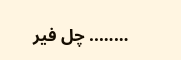…….. چل فیر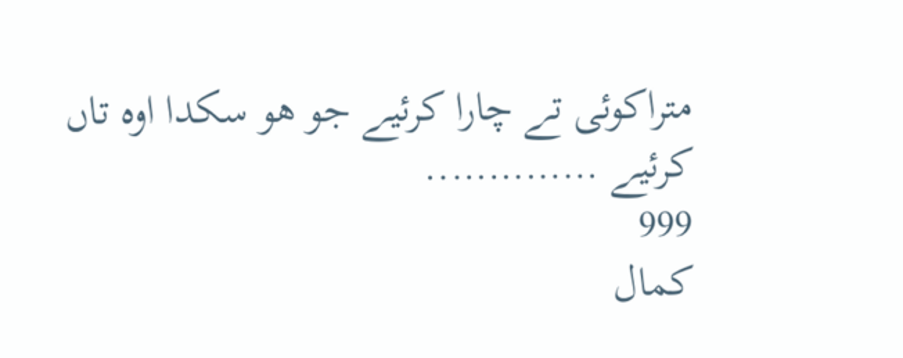متراکوئی تے چارا کرئیے جو ھو سکدا اوہ تاں کرئیے …………..
999
کمال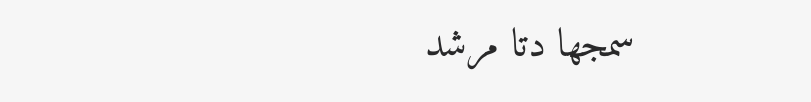سمجھا دتا مرشد